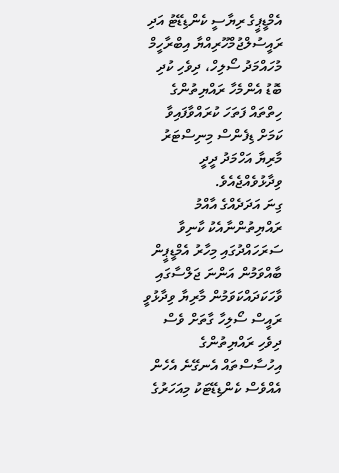އެމްޑީޕީގެ ރިޔާސީ ކެންޑިޑޭޓު އަދި ރައީސުލްޖުމްހޫރިއްޔާ އިބްރާހީމް މުހައްމަދު ސޯލިހް، ދިވެހި ކުދި ބޮޑު އެންމެހާ ރައްޔިތުންގެ ހިތްތައް ފަތަހަ ކުރައްވާފައިވާ ކަމަށް ޑިފެންސް މިނިސްޓަރު މާރިޔާ އަހްމަދު ދީދީ ވިދާޅުވެއްޖެއެވެ.
ގިނަ އަދަދެއްގެ އާއްމު ރައްޔިތުންނާއެކު ކާނިވާ ސަރަހައްދުގައި މިހާރު އެމްޑީޕީން ބާއްވަމުން އަންނަ ޖަލްސާގައި ވާހަކަދައްކަވަމުން މާރިޔާ ވިދާޅުވީ ރައީސް ސޯލިހާ ގާތަށް ވެސް ދިވެހި ރައްޔިތުންގެ އިހުސާސްތައް އެނގޭނެ އެހެން އެއްވެސް ކެންޑިޑޭޓަކު މިއަހަރުގެ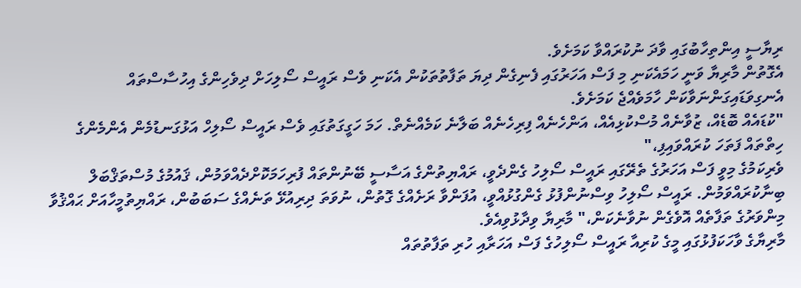ރިޔާސީ އިންތިހާބުގައި ވާދަ ނުކުރައްވާ ކަމަށެވެ.
އެގޮތުން މާރިޔާ ވަނީ ހަމައެކަނި މި ފަސް އަހަރުގައި ފެނިގެން ދިޔަ ތަފާތުތަކުން އެކަނި ވެސް ރައީސް ސޯލިހަށް ދިވެހިންގެ އިހުސާސްތައް އެނގިވަޑައިގަންނަވާކަން ހާމަވެއްޖެ ކަމަށެވެ.
"ކުޑައެއް ބޮޑެއް، ޒުވާނެއް މުސްކުޅިއެއް، އަންހެނެއް ފިރިހެނެއް ބަލާނެ ކަމެއްނެތް. ހަމަ ހަގީގަތުގައި ވެސް ރައީސް ސޯލިހް އަޅުގަނޑުމެން އެންމެންގެ ހިތްތައް ފަތަހަ ކުރައްވައިފި،"
ވެރިކަމުގެ މިވީ ފަސް އަހަރުގެ ތެރޭގައި ރައީސް ސޯލިހު ގެންދެވީ، ރައްޔިތުންގެ އަސާސީ ބޭނުންތައް ފުރިހަމަކޮށްދެއްވަމުން، ޤައުމުގެ މުސްތަޤްބަލް ބިނާކުރައްވަމުން. ރައީސް ސޯލިހު ވިސްނުންފުޅު ގެންގުޅުއްވީ، އުފަންވާ ރަށެއްގެ ގޮތުން، ނުވަތަ ދިރިއުޅޭ ތަނެއްގެ ސަބަބުން، ރައްޔިތުމީހާއަށް ޙައްޤުވާ މިންވަރުގެ ތަފާތެއް އޮވެގެން ނުވާނެކަން،" މާރިޔާ ވިދާޅުވިއެވެ.
މާރިޔާގެ ވާހަކަފުޅުގައި މީގެ ކުރިއާ ރައީސް ސޯލިހުގެ ފަސް އަހަރާއި ހުރި ތަފާތުތައް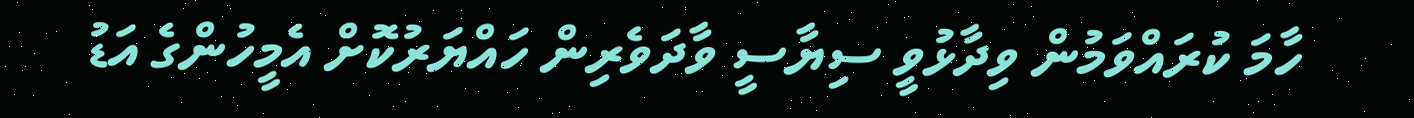ހާމަ ކުރައްވަމުން ވިދާޅުވީ ސިޔާސީ ވާދަވެރިން ހައްޔަރުކޮށް އެމީހުންގެ އަޑު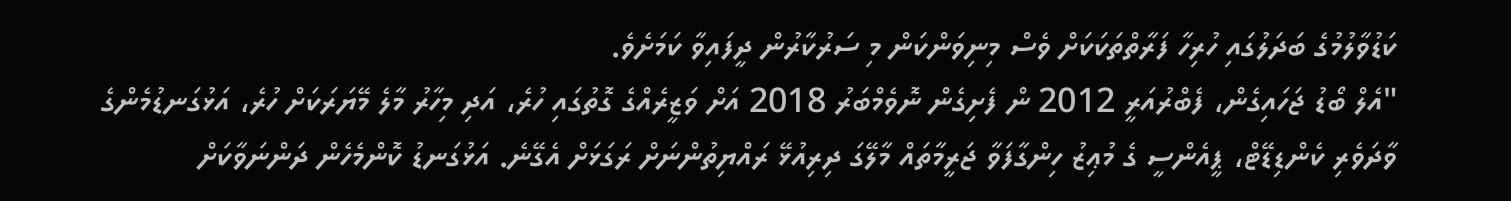ކަޑުވާލުމުގެ ބަދަލުގައި ހުރިހާ ފަރާތްތަކަކަށް ވެސް މިނިވަންކަން މި ސަރުކާރުން ދީފައިވާ ކަމަށެވެ.
"އެލް ބޯޑު ޖަހައިގެން، ފެބްރުއަރީ 2012 ން ފެށިގެން ނޮވެމްބަރު 2018 އަށް ވަޒީރެއްގެ ގޮތުގައި ހުރެ، އަދި މިހާރު މާލެ މޭޔަރަކަށް ހުރެ، އަޅުގަނޑުމެންގެ ވާދަވެރި ކެންޑިޑޭޓް، ޕީއެންސީ ގެ މުޢިޒު ހިންގާފަވާ ޖަރީމާތައް މާލޭގަ ދިރިއުޅޭ ރައްޔިތުންނަށް ރަގަޅަށް އެގޭނެ. އަޅުގަނޑު ކޮންމެހެން ދަންނަވާކަށް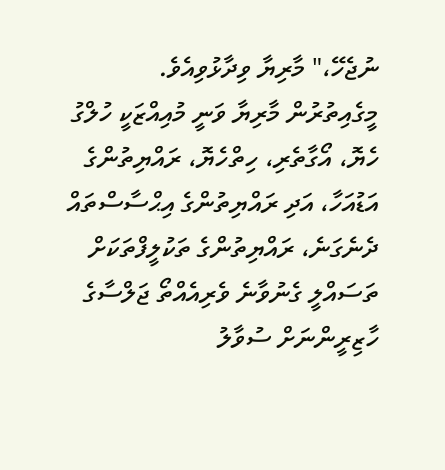ނުޖެހޭ،" މާރިޔާ ވިދާޅުވިއެވެ.
މީގެއިތުރުން މާރިޔާ ވަނީ މުއިއްޒަކީ ހުލްގު ހެޔޮ، އޯގާތެރި، ހިތްހެޔޮ، ރައްޔިތުންގެ އަޑުއަހާ، އަދި ރައްޔިތުންގެ އިޙްސާސްތައް ދެނެގަނެ، ރައްޔިތުންގެ ތަކުލީފްތަކަށް ތަސައްލީ ގެނުވާނެ ވެރިއެއްތޯ ޖަލްސާގެ ހާޒިރީންނަށް ސުވާލު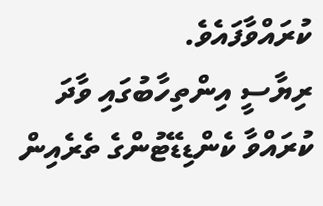ކުރައްވާފައެވެ.
ރިޔާސީ އިންތިހާބުގައި ވާދަ ކުރައްވާ ކެންޑިޑޭޓުންގެ ތެރެއިން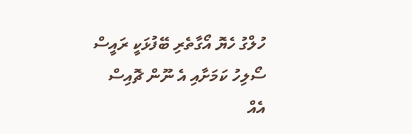ހުލްގު ހެޔޮ އޯގާތެރި ބޭފުޅަކީ ރައީސް ސޯލިހު ކަމަށާއި އެ ނޫން ޗޮއިސް އެއް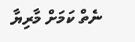ނެތް ކަމަށް މާރިޔާ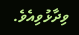ވިދާޅުވިއެވެ.